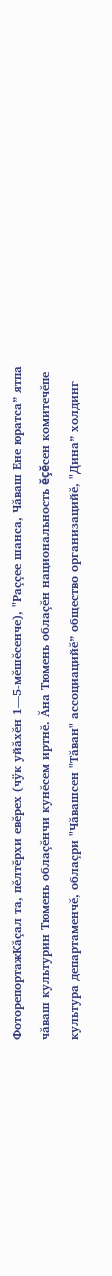ФоторепортажКăçал та, пĕлтĕрхи евĕрех (чÿк уйăхĕн 1—5-мĕшĕсенче), "Раççее шанса, Чăваш Ене юратса” ятпа чăваш культурин Тюмень облаçĕнчи кунĕсем иртнĕ. Ăна Тюмень облаçĕн национальность ĕçĕсен комитечĕпе культура департаменчĕ, облаçри "Чăвашсен "Тăван" ассоциацийĕ” общество организацийĕ, "Дина” холдинг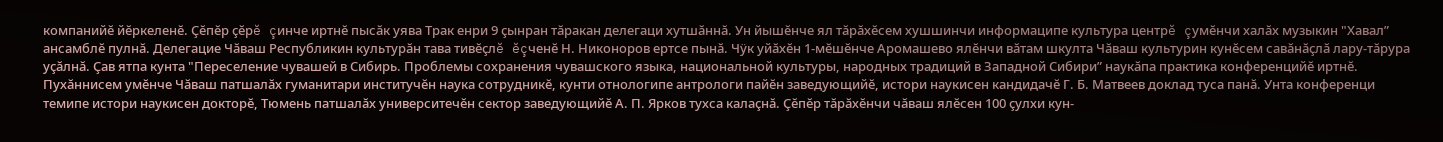компанийĕ йĕркеленĕ. Çĕпĕр çĕрĕ çинче иртнĕ пысăк уява Трак енри 9 çынран тăракан делегаци хутшăннă. Ун йышĕнче ял тăрăхĕсем хушшинчи информаципе культура центрĕ çумĕнчи халăх музыкин "Хавал” ансамблĕ пулнă. Делегацие Чăваш Республикин культурăн тава тивĕçлĕ ĕçченĕ Н. Никоноров ертсе пынă. Чÿк уйăхĕн 1-мĕшĕнче Аромашево ялĕнчи вăтам шкулта Чăваш культурин кунĕсем савăнăçлă лару-тăрура уçăлнă. Çав ятпа кунта "Переселение чувашей в Сибирь. Проблемы сохранения чувашского языка, национальной культуры, народных традиций в Западной Сибири” наукăпа практика конференцийĕ иртнĕ. Пухăннисем умĕнче Чăваш патшалăх гуманитари институчĕн наука сотрудникĕ, кунти отнологипе антрологи пайĕн заведующийĕ, истори наукисен кандидачĕ Г. Б. Матвеев доклад туса панă. Унта конференци темипе истори наукисен докторĕ, Тюмень патшалăх университечĕн сектор заведующийĕ А. П. Ярков тухса калаçнă. Çĕпĕр тăрăхĕнчи чăваш ялĕсен 100 çулхи кун-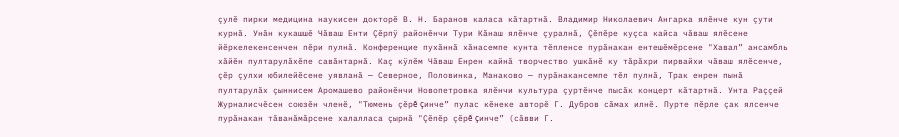çулĕ пирки медицина наукисен докторĕ В. Н. Баранов каласа кăтартнă. Владимир Николаевич Ангарка ялĕнче кун çути курнă. Унăн кукашшĕ Чăваш Енти Çĕрпÿ районĕнчи Тури Кăнаш ялĕнче çуралнă, Çĕпĕре куçса кайса чăваш ялĕсене йĕркелекенсенчен пĕри пулнă. Конференцие пухăннă хăнасемпе кунта тĕпленсе пурăнакан ентешĕмĕрсене "Хавал” ансамбль хăйĕн пултарулăхĕпе савăнтарнă. Каç кÿлĕм Чăваш Енрен кайнă творчество ушкăнĕ ку тăрăхри пирвайхи чăваш ялĕсенче, çĕр çулхи юбилейĕсене уявланă — Северное, Половинка, Манаково — пурăнакансемпе тĕл пулнă, Трак енрен пынă пултарулăх çыннисем Аромашево районĕнчи Новопетровка ялĕнчи культура çуртĕнче пысăк концерт кăтартнă. Унта Раççей Журналисчĕсен союзĕн членĕ, "Тюмень çĕрĕ çинче” пулас кĕнеке авторĕ Г. Дубров сăмах илнĕ. Пурте пĕрле çак ялсенче пурăнакан тăванăмăрсене халалласа çырнă "Çĕпĕр çĕрĕ çинче” (сăвви Г.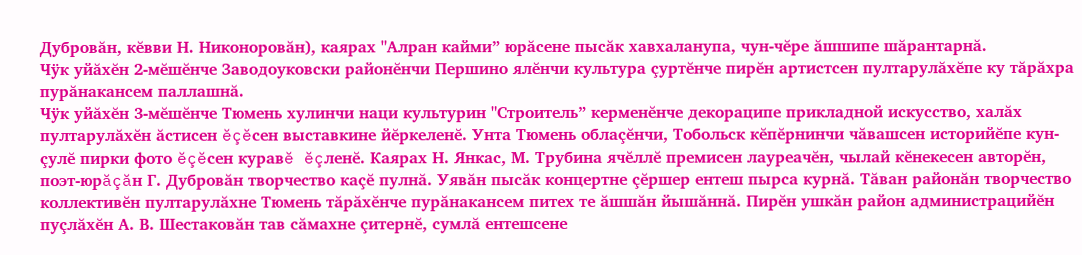Дубровăн, кĕвви Н. Никоноровăн), каярах "Алран кайми” юрăсене пысăк хавхаланупа, чун-чĕре ăшшипе шăрантарнă.
Чÿк уйăхĕн 2-мĕшĕнче Заводоуковски районĕнчи Першино ялĕнчи культура çуртĕнче пирĕн артистсен пултарулăхĕпе ку тăрăхра пурăнакансем паллашнă.
Чÿк уйăхĕн 3-мĕшĕнче Тюмень хулинчи наци культурин "Строитель” керменĕнче декораципе прикладной искусство, халăх пултарулăхĕн ăстисен ĕçĕсен выставкине йĕркеленĕ. Унта Тюмень облаçĕнчи, Тобольск кĕпĕрнинчи чăвашсен историйĕпе кун-çулĕ пирки фото ĕçĕсен куравĕ ĕçленĕ. Каярах Н. Янкас, М. Трубина ячĕллĕ премисен лауреачĕн, чылай кĕнекесен авторĕн, поэт-юрăçăн Г. Дубровăн творчество каçĕ пулнă. Уявăн пысăк концертне çĕршер ентеш пырса курнă. Тăван районăн творчество коллективĕн пултарулăхне Тюмень тăрăхĕнче пурăнакансем питех те ăшшăн йышăннă. Пирĕн ушкăн район администрацийĕн пуçлăхĕн А. В. Шестаковăн тав сăмахне çитернĕ, сумлă ентешсене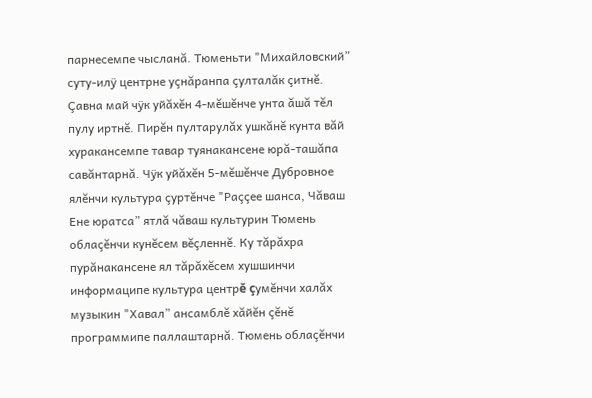парнесемпе чысланă. Тюменьти "Михайловский” суту-илÿ центрне уçнăранпа çулталăк çитнĕ. Çавна май чÿк уйăхĕн 4-мĕшĕнче унта ăшă тĕл пулу иртнĕ. Пирĕн пултарулăх ушкăнĕ кунта вăй хуракансемпе тавар туянакансене юрă-ташăпа савăнтарнă. Чÿк уйăхĕн 5-мĕшĕнче Дубровное ялĕнчи культура çуртĕнче "Раççее шанса, Чăваш Ене юратса” ятлă чăваш культурин Тюмень облаçĕнчи кунĕсем вĕçленнĕ. Ку тăрăхра пурăнакансене ял тăрăхĕсем хушшинчи информаципе культура центрĕ çумĕнчи халăх музыкин "Хавал” ансамблĕ хăйĕн çĕнĕ программипе паллаштарнă. Тюмень облаçĕнчи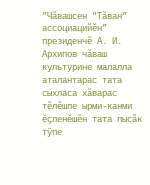"Чăвашсен "Тăван” ассоциацийĕн” президенчĕ А. И. Архипов чăваш культурине малалла аталантарас тата сыхласа хăварас тĕлĕшпе ырми-канми ĕçленĕшĕн тата пысăк тÿпе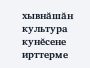хывнăшăн культура кунĕсене ирттерме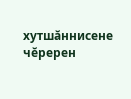хутшăннисене чĕререн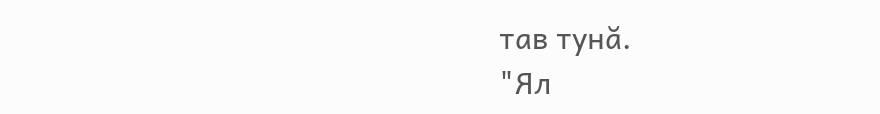тав тунă.
"Ял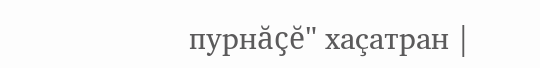пурнăçĕ" хаçатран |